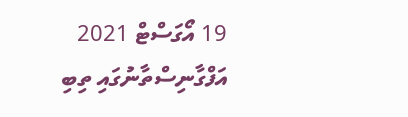19 އޯގަސްޓް 2021
އަފްގާނިސްތާނުގައި ތިބި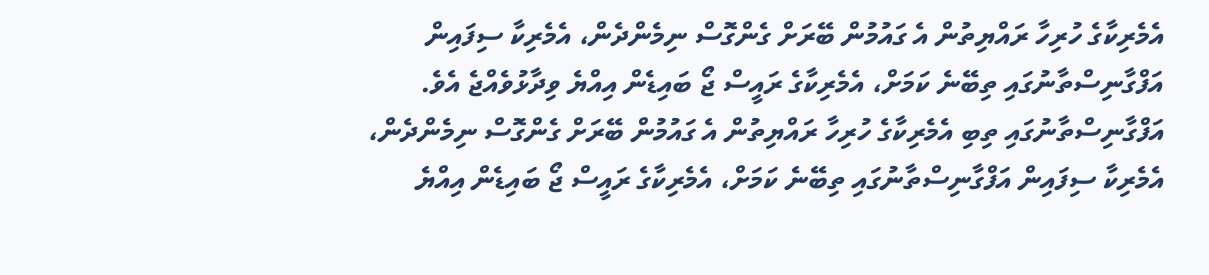އެމެރިކާގެ ހުރިހާ ރައްޔިތުން އެ ގައުމުން ބޭރަށް ގެންގޮސް ނިމެންދެން، އެމެރިކާ ސިފައިން އަފްގާނިސްތާނުގައި ތިބޭނެ ކަމަށް، އެމެރިކާގެ ރައީސް ޖޯ ބައިޑެން އިއްޔެ ވިދާޅުވެއްޖެ އެވެ.
އަފްގާނިސްތާނުގައި ތިބި އެމެރިކާގެ ހުރިހާ ރައްޔިތުން އެ ގައުމުން ބޭރަށް ގެންގޮސް ނިމެންދެން، އެމެރިކާ ސިފައިން އަފްގާނިސްތާނުގައި ތިބޭނެ ކަމަށް، އެމެރިކާގެ ރައީސް ޖޯ ބައިޑެން އިއްޔެ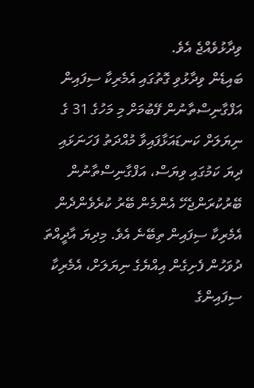ވިދާޅުވެއްޖެ އެވެ.
ބައިޑެން ވިދާޅުވި ގޮތުގައި އެމެރިކާ ސިފައިން އަފްގާނިސްތާނުން ފޭބުމަށް މި މަހުގެ 31 ގެ ނިޔަލަށް ކަނޑައަޅާފައިވާ މުއްދަތު ފަހަނަޅައި ދިޔަ ކަމުގައި ވިޔަސް، އަފްގާނިސްތާނުން ބޭރުކުރަންޖެހޭ އެންމެން ބޭރު ކުރެވެންދެން އެމެރިކާ ސިފައިން ތިބޭނެ އެވެ. މިދިޔަ އާދީއްތަ ދުވަހުން ފެށިގެން އިއްޔެގެ ނިޔަލަށް، އެމެރިކާ ސިފައިންގެ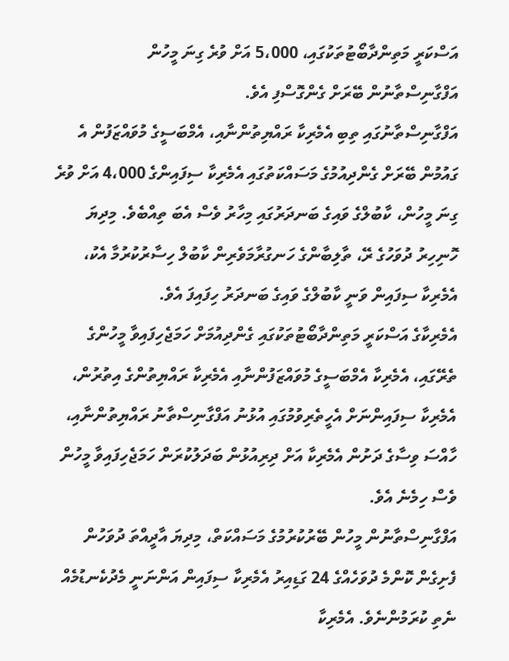އަސްކަރީ މަތިންދާބޯޓުތަކުގައި، 5،000 އަށް ވުރެ ގިނަ މީހުން އަފްގާނިސްތާނުން ބޭރަށް ގެންގޮސްފި އެވެ.
އަފްގާނިސްތާނުގައި ތިބި އެމެރިކާ ރައްޔިތުންނާއި، އެމްބަސީގެ މުވައްޒަފުން އެ ގައުމުން ބޭރަށް ގެންދިއުމުގެ މަސައްކަތުގައި އެމެރިކާ ސިފައިންގެ 4،000 އަށް ވުރެ ގިނަ މީހުން، ކާބުލްގެ ވައިގެ ބަނދަރުގައި މިހާރު ވެސް އެބަ ތިއްބެވެ. މިދިޔަ ހޮނިހިރު ދުވަހުގެ ރޭ، ތާލިބާންގެ ހަނގުރާމަވެރިން ކާބުލް ހިސާރުކުރުމާ އެކު، އެމެރިކާ ސިފައިން ވަނީ ކާބުލްގެ ވައިގެ ބަނދަރު ހިފައިފަ އެވެ.
އެމެރިކާގެ އަސްކަރީ މަތިންދާބޯޓުތަކުގައި ގެންދިއުމަށް ހަމަޖެހިފައިވާ މީހުންގެ ތެރޭގައި، އެމެރިކާ އެމްބަސީގެ މުވައްޒަފުންނާއި އެމެރިކާ ރައްޔިތުންގެ އިތުރުން، އެމެރިކާ ސިފައިންނަށް އެހީތެރިވުމުގައި އުޅުނު އަފްގާނިސްތާނު ރައްޔިތުންނާއި، ހާއްސަ ވިސާގެ ދަށުން އެމެރިކާ އަށް ދިރިއުޅުން ބަދަލުކުރަން ހަމަޖެހިފައިވާ މީހުން ވެސް ހިމެނެ އެވެ.
އަފްގާނިސްތާނުން މީހުން ބޭރުކުރުމުގެ މަސައްކަތް، މިދިޔަ އާދީއްތަ ދުވަހުން ފެށިގެން ކޮންމެ ދުވަހެއްގެ 24 ގަޑިއިރު އެމެރިކާ ސިފައިން އަންނަނީ މެދުކެނޑުމެއް ނެތި ކުރަމުންނެވެ. އެމެރިކާ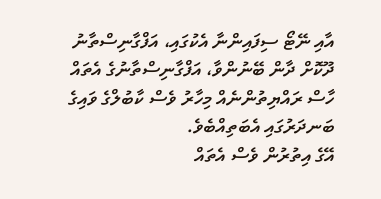އާއި ނޭޓޯ ސިފައިންނާ އެކުގައި، އަފްގާނިސްތާނު ދޫކޮށް ދާން ބޭނުންވާ، އަފްގާނިސްތާނުގެ އެތައް ހާސް ރައްޔިތުންނެއް މިހާރު ވެސް ކާބުލްގެ ވައިގެ ބަނދަރުގައި އެބަތިއްބެވެ.
އޭގެ އިތުރުން ވެސް އެތައް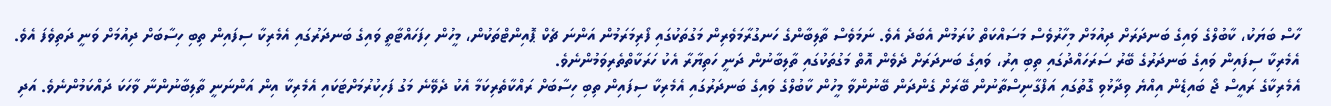ހާސް ބަޔަކު، ކާބުލްގެ ވައިގެ ބަނދަރަށް ދިއުމަށް މިހާރުވެސް މަސައްކަތް ކުރަމުން އެބަދެ އެވެ. ނަމަވެސް ތާލިބާންގެ ހަނގުރާމަވެރިން މަގުތަކުގައި ފޯރިމަރަމުން އަންނަ ޗެކް ޕޮއިންޓްތަކުން، މީހުން ހިފަހައްޓާތީ ވައިގެ ބަނދަރުގައި އެމެރިކާ ސިފައިން ތިބި ހިސާބަށް ދިއުމަށް ވަނީ ދަތިވެފަ އެވެ. އެމެރިކާ ސިފައިން ވައިގެ ބަނދަރުގެ ބޭރު ސަރަހައްދުގައި ތިބި އިރު، ވައިގެ ބަނދަރަށް ދެވެން އޮތް މަގުތަކުގައި ތާލިބާނުން ދަނީ ހަތިޔާރާ އެކު ހަރަކާތްތެރިވަމުންނެވެ.
އެމެރިކާގެ ރައީސް ޖޯ ބައިޑެން އިއްޔެ ވިދާޅުވި ގޮތުގައި އަފްގާނިސްތާނުން ބޭރަށް ގެންދަން ބޭނުންވާ މީހުން ކާބުލްގެ ވައިގެ ބަނދަރުގައި އެމެރިކާ ސިފައިން ތިބި ހިސާބަށް ރައްކާތެރިކަމާ އެކު ދެވޭނެ މަގު ފަހިކުރުމަށްޓަކައި އެމެރިކާ އިން އަންނަނީ ތާލިބާނުންނާ ވާހަކަ ދައްކަމުންނެވެ. އަދި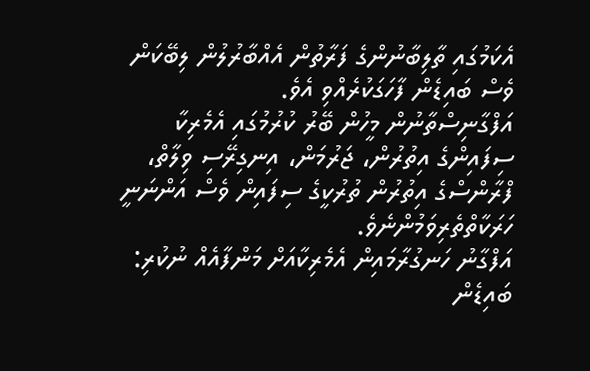އެކަމުގައި ތާލިބާނުންގެ ފަރާތުން އެއްބާރުލުން ލިބޭކަން ވެސް ބައިޑެން ފާހަގަކުރެއްވި އެވެ.
އަފްގާނިސްތާނުން މީހުން ބޭރު ކުރުމުގައި އެމެރިކާ ސިފައިންގެ އިތުރުން، ޖަރުމަން، އިނގިރޭސި ވިލާތް، ފްރާންސްގެ އިތުރުން ތުރުކީގެ ސިފައިން ވެސް އަންނަނީ ހަރަކާތްތެރިވަމުންނެވެ.
އަފްގާނު ހަނގުރާމައިން އެމެރިކާއަށް މަންފާއެއް ނުކުރި: ބައިޑެން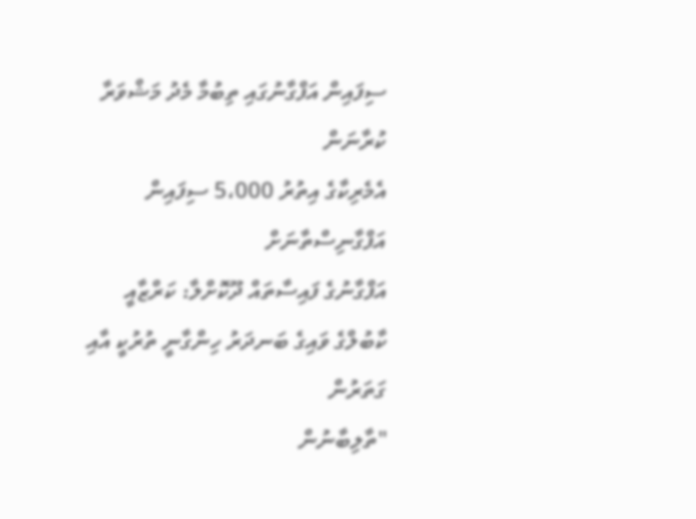ސިފައިން އަފްގާނުގައި ތިބުމާ މެދު މަޝްވަރާ ކުރާނަން
އެމެރިކާގެ އިތުރު 5،000 ސިފައިން އަފްގާނިސްތާނަށް
އަފްގާނުގެ ފައިސާތައް ދޫކޮށްލާ: ކަރްޒާއީ
ކާބުލްގެ ވައިގެ ބަނދަރު ހިންގާނީ ތުރުކީ އާއި ގަތަރުން
"ތާލިބާނުން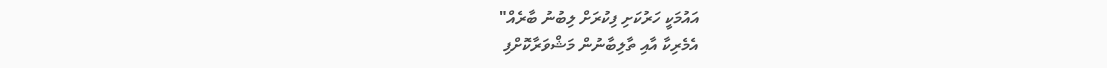އައުމަކީ ހަރުކަށި ފިކުރަށް ލިބުނު ބާރެއް"
އެމެރިކާ އާއި ތާލިބާނުން މަޝްވަރާކޮށްފި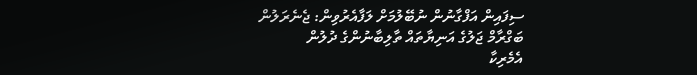ސިފައިން އަފްގާނުން ނުބޭލުމަށް ލަފާއެރުވިން: ޖެނެރަލުން
ބަގްރާމް ޖަލުގެ އަނިޔާތައް ތާލިބާނުންގެ ދުލުން
އެމެރިކާ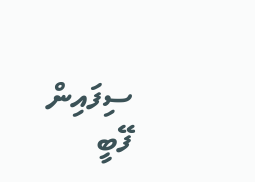ސިފައިން ފޭބީ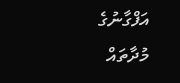އަފްގާނުގެ މުދާތައް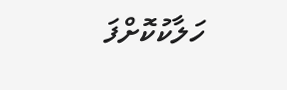ހަލާކުކޮށްފަ